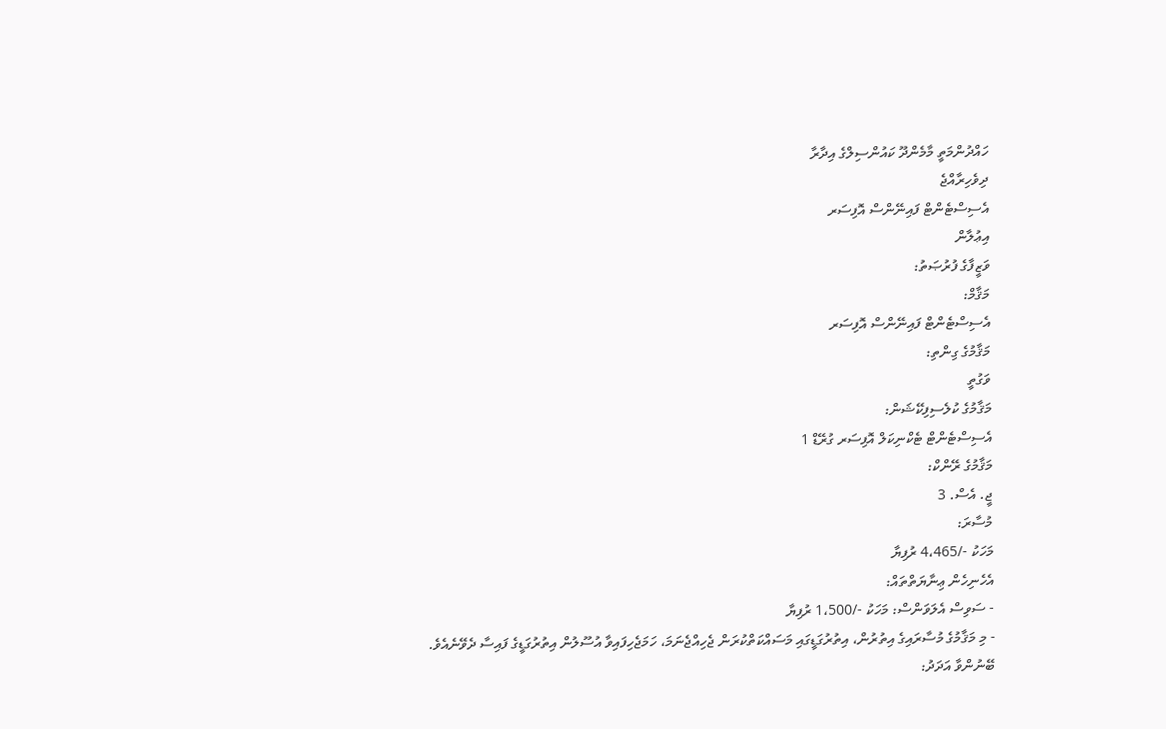ހައްދުންމަތީ މާމެންދޫ ކައުންސިލްގެ އިދާރާ
ދިވެހިރާއްޖެ
އެސިސްޓެންޓް ފައިނޭންސް އޮފިސަރ
އިޢުލާން
ވަޒީފާގެ ފުރުޞަތު:
މަޤާމް:
އެސިސްޓެންޓް ފައިނޭންސް އޮފިސަރ
މަޤާމުގެ ގިންތި:
ވަގުތީ
މަޤާމުގެ ކުލެސިފިކޭޝަން:
އެސިސްޓެންޓް ޓެކްނިކަލް އޮފިސަރ ގުރޭޑް 1
މަޤާމުގެ ރޭންކް:
ޖީ. އެސް. 3
މުސާރަ:
މަހަކު -/4،465 ރުފިޔާ
އެހެނިހެން ޢިނާޔަތްތައް:
- ސަވިސް އެލަވަންސް: މަހަކު -/1،500 ރުފިޔާ
- މި މަޤާމުގެ މުސާރައިގެ އިތުރުން، އިތުރުގަޑީގައި މަސައްކަތްކުރަން ޖެހިއްޖެނަމަ، ހަމަޖެހިފައިވާ އުސޫލުން އިތުރުގަޑީގެ ފައިސާ ދެވޭނެއެވެ.
ބޭނުންވާ އަދަދު: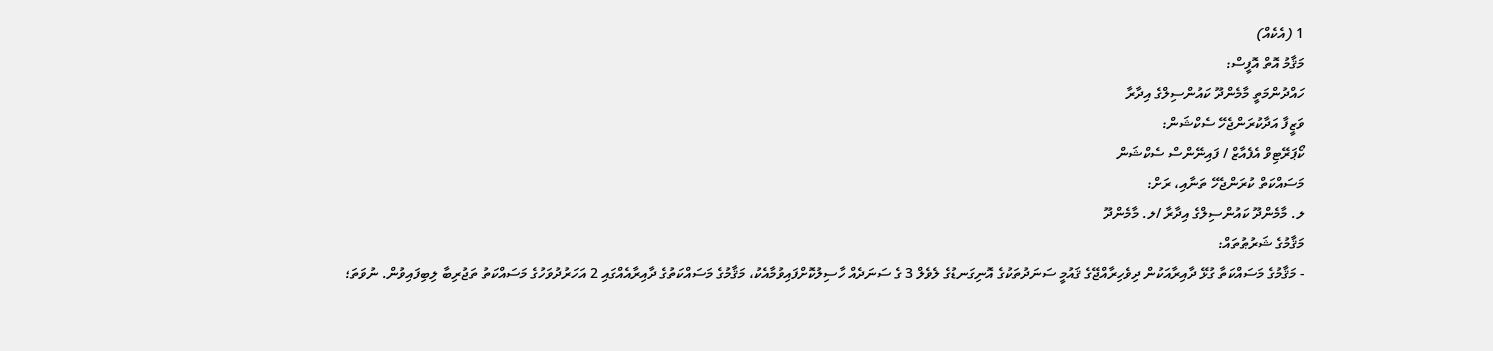1 (އެކެއް)
މަޤާމު އޮތް އޮފީސް:
ހައްދުންމަތީ މާމެންދޫ ކައުންސިލްގެ އިދާރާ
ވަޒީފާ އަދާކުރަންޖެހޭ ސެކްޝަން:
ކޯޕަރޭޓިވް އެފެއާޒް / ފައިނޭންސް ސެކްޝަން
މަސައްކަތް ކުރަންޖެހޭ ތަނާއި، ރަށް:
ލ. މާމެންދޫ ކައުންސިލްގެ އިދާރާ /ލ. މާމެންދޫ
މަޤާމުގެ ޝަރުޠުތައް:
- މަޤާމުގެ މަސައްކަތާ ގުޅޭ ދާއިރާއަކުން ދިވެހިރާއްޖޭގެ ޤައުމީ ސަނަދުތަކުގެ އޮނިގަނޑުގެ ލެވެލް 3 ގެ ސަނަދެއް ހާސިލުކޮށްފައިވުމާއެކު، މަޤާމުގެ މަސައްކަތުގެ ދާއިރާއެއްގައި 2 އަހަރުދުވަހުގެ މަސައްކަތު ތަޖުރިބާ ލިބިފައިވުން. ނުވަތަ؛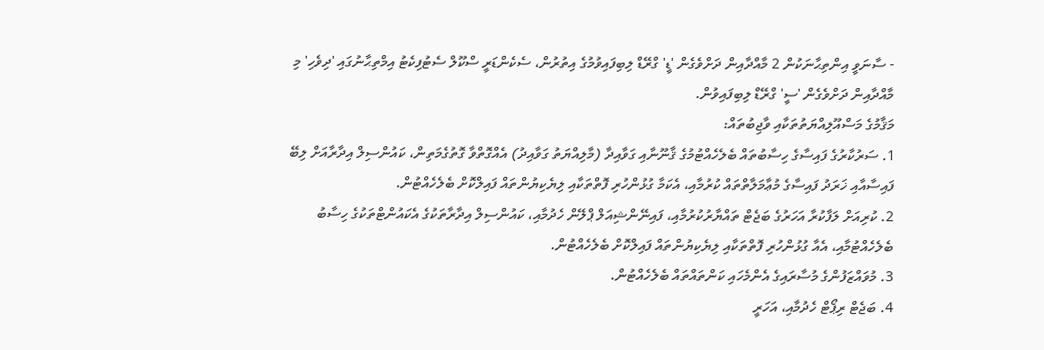- ސާނަވީ އިންތިޙާނަކުން 2 މާއްދާއިން ދަށްވެގެން 'ޑީ' ގްރޭޑް ލިބިފައިވުމުގެ އިތުރުން، ސެކެންޑަރީ ސްކޫލް ސެޓުފިކެޓު އިމްތިޙާނުގައި 'ދިވެހި' މި މާއްދާއިން ދަށްވެގެން 'ސީ' ގްރޭޑް ލިބިފައިވުން.
މަޤާމުގެ މަސްއޫލިއްޔަތުތަކާއި ވާޖިބުތައް:
1. ސަރުކާރުގެ ފައިސާގެ ހިސާބުތައް ބެލެހެއްޓުމުގެ ޤާނޫނާއި ގަވާއިދާ (މާލިއްޔަތު ގަވާއިދު) އެއްގޮތްވާ ގޮތުގެމަތިން، ކައުންސިލް އިދާރާއަށް ލިބޭ ފައިސާއާއި ޚަރަދު ފައިސާގެ މުޢާމަލާތްތައް ކުރުމާއި، އެކަމާ ގުޅުންހުރި ފޮތްތަކާއި ލިޔެކިޔުންތައް ފައިލްކޮށް ބެލެހެއްޓުން.
2. ކުރިއަށް ލަފާކުރާ އަހަރުގެ ބަޖެޓް ތައްޔާރުކުރުމާއި، ފައިނޭންޝިއަލް ޕްލޭން ހެދުމާއި، ކައުންސިލް އިދާރާތަކުގެ އެކައުންޓްތަކުގެ ހިސާބު ބެލެހެއްޓުމާއި، އެއާ ގުޅުންހުރި ފޮތްތަކާއި ލިޔެކިޔުންތައް ފައިލްކޮށް ބެލެހެއްޓުން.
3. މުވައްޒަފުންގެ މުސާރައިގެ އެންމެހައި ކަންތައްތައް ބެލެހެއްޓުން.
4. ބަޖެޓް ރިޕޯޓް ހެދުމާއި، އަހަރީ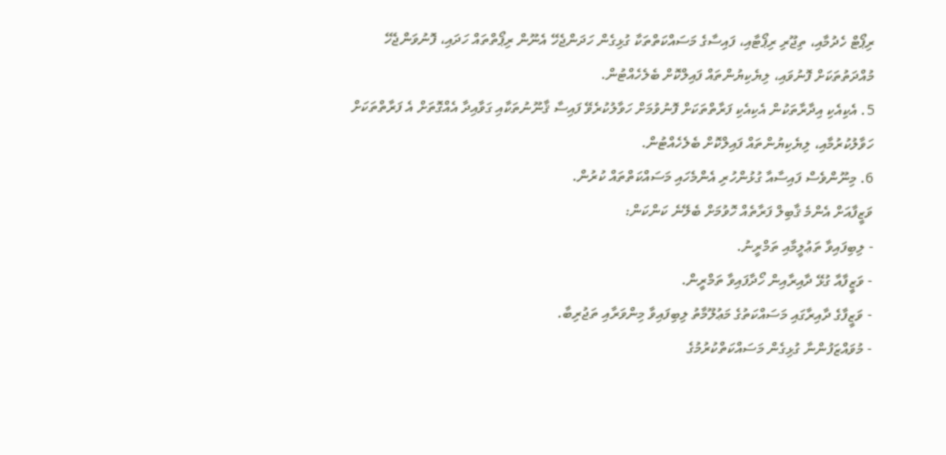ރިޕޯޓް ހެދުމާއި، ތިޖޫރި ރިޕޯޓާއި، ފައިސާގެ މަސައްކަތްތަކާ ގުޅިގެން ހަދަންޖެހޭ އެނޫން ރިޕޯތްތައް ހަދައި، ފޮނުވަންޖެހޭ މުއްދަތުތަކަށް ފޮނުވައި، ލިޔެކިޔުންތައް ފައިލްކޮށް ބެލެހެއްޓުން.
5. އެކިއެކި އިދާރާތަކުން އެކިއެކި ފަރާތްތަކަށް ފޮނުވުމަށް ހަވާލުކުރެވޭ ފައިސާ ޤާނޫނުތަކާއި ގަވާއިދާ އެއްގޮތަށް އެ ފަރާތްތަކަށް ހަވާލުކުރުމާއި، ލިޔެކިޔުންތައް ފައިލްކޮށް ބެލެހެއްޓުން.
6. މިނޫންވެސް ފައިސާއާ ގުޅުންހުރި އެންމެހައި މަސައްކަތްތައް ކުރުން.
ވަޒީފާއަށް އެންމެ ޤާބިލް ފަރާތެއް ހޮވުމަށް ބެލޭނެ ކަންކަން:
- ލިބިފައިވާ ތަޢުލީމާއި ތަމްރީނު.
- ވަޒީފާއާ ގުޅޭ ދާއިރާއިން ހޯދާފައިވާ ތަމްރީން.
- ވަޒީފާގެ ދާއިރާގައި މަސައްކަތުގެ މަޢުލޫމާތު ލިބިފައިވާ މިންވަރާއި ތަޖުރިބާ.
- މުވައްޒަފުންނާ ގުޅިގެން މަސައްކަތްކުރުމުގެ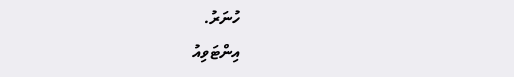ހުނަރު.
އިންޓަވިއު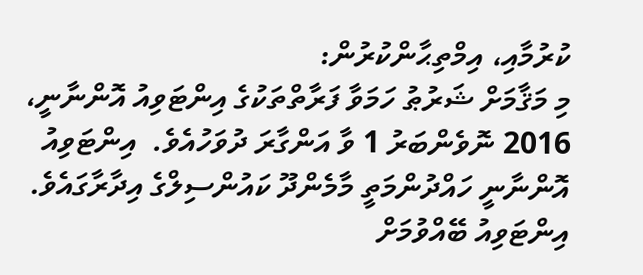ކުރުމާއި، އިމްތިޙާންކުރުން:
މި މަޤާމަށް ޝަރުޠު ހަމަވާ ފަރާތްތަކުގެ އިންޓަވިއު އޮންނާނީ، 2016 ނޮވެންބަރު 1 ވާ އަންގާރަ ދުވަހުއެވެ.  އިންޓަވިއު އޮންނާނީ ހައްދުންމަތީ މާމެންދޫ ކައުންސިލްގެ އިދާރާގައެވެ. އިންޓަވިއު ބޭއްވުމަށް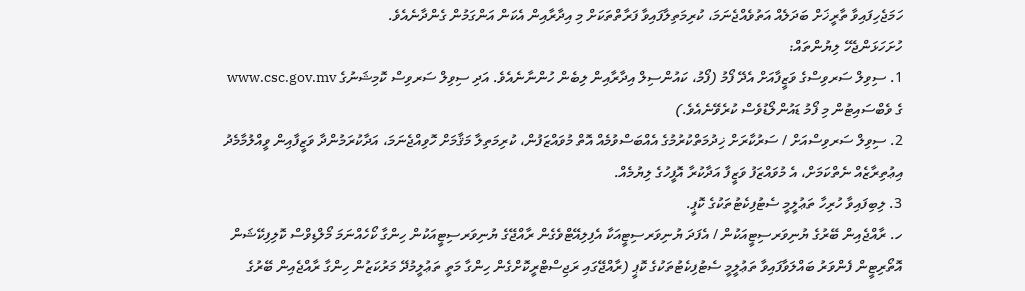ހަމަޖެހިފައިވާ ތާރީޚަށް ބަދަލެއް އަތުވެއްޖެނަމަ، ކުރިމަތިލާފައިވާ ފަރާތްތަކަށް މި އިދާރާއިން އެކަން އަންގަމުން ގެންދާނެއެވެ.
ހުށަހަޅަންޖެހޭ ލިޔުންތައް:
1. ސިވިލް ސަރވިސްގެ ވަޒީފާއަށް އެދޭ ފޯމު (ފޯމު، ކައުންސިލް އިދާރާއިން ލިބެން ހުންނާނެއެވެ. އަދި ސިވިލް ސަރވިސް ކޮމިޝަނުގެ www.csc.gov.mv ގެ ވެބްސައިޓުން މި ފޯމު ޑައުންލޯޑުވެސް ކުރެވޭނެއެވެ.)
2. ސިވިލް ސަރވިސްއަށް / ސަރުކާރަށް ޚިދުމަތްކުރުމުގެ އެއްބަސްވުމެއް އޮތް މުވައްޒަފުން، ކުރިމަތިލާ މަޤާމަށް ހޮވިއްޖެނަމަ، އަދާކުރަމުންދާ ވަޒީފާއިން ވީއްލުމާމެދު އިޢުތިރާޒެއް ނެތްކަމަށް، އެ މުވައްޒަފު ވަޒީފާ އަދާކުރާ އޮފީހުގެ ލިޔުމެއް.
3. ލިބިފައިވާ ހުރިހާ ތަޢުލީމީ ސެޓުފިކެޓުތަކުގެ ކޮޕީ.
ހ. ރާއްޖެއިން ބޭރުގެ ޔުނިވަރސިޓީއަކުން / އެފަދަ ޔުނިވަރސިޓީއަކާ އެފިލިއޭޓްވެގެން ރާއްޖޭގެ ޔުނިވަރސިޓީއަކުން ހިންގާ ކޯހެއްނަމަ މޯލްޑިވްސް ކޮލިފިކޭޝަން އޮތޯރިޓީން ފެންވަރު ބައްލަވާފައިވާ ތަޢުލީމީ ސެޓުފިކެޓުތަކުގެ ކޮޕީ (ރާއްޖޭގައި ރަޖިސްޓްރީކޮށްގެން ހިންގާ މަތީ ތަޢުލީމުދޭ މަރުކަޒުން ހިންގާ ރާއްޖެއިން ބޭރުގެ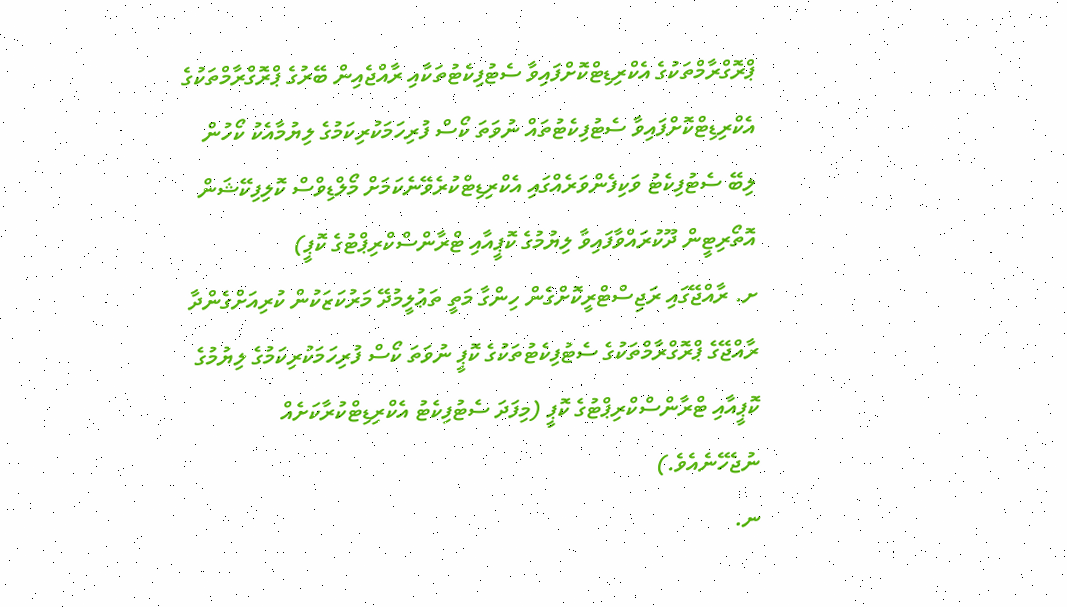ޕްރޮގްރާމްތަކުގެ އެކްރިޑިޓްކޮށްފައިވާ ސެޓުފިކެޓުތަކާއި ރާއްޖެއިން ބޭރުގެ ޕްރޮގްރާމްތަކުގެ އެކްރިޑިޓްކޮށްފައިވާ ސެޓުފިކެޓުތައް ނުވަތަ ކޯސް ފުރިހަމަކުރިކަމުގެ ލިޔުމާއެކު ކޯހުން ލިބޭ ސެޓުފިކެޓު ވަކިފެންވަރެއްގައި އެކްރިޑިޓްކުރެވޭނެކަމަށް މޯލްޑިވްސް ކޮލިފިކޭޝަން އޮތޯރިޓީން ދޫކުރައްވާފައިވާ ލިޔުމުގެ ކޮޕީއާއި ޓްރާންސްކްރިޕްޓުގެ ކޮޕީ)
ށ. ރާއްޖޭގައި ރަޖިސްޓްރީކޮށްގެން ހިންގާ މަތީ ތަޢުލީމުދޭ މަރުކަޒަކުން ކުރިއަށްގެންދާ ރާއްޖޭގެ ޕްރޮގްރާމްތަކުގެ ސެޓުފިކެޓުތަކުގެ ކޮޕީ ނުވަތަ ކޯސް ފުރިހަމަކުރިކަމުގެ ލިޔުމުގެ ކޮޕީއާއި ޓްރާންސްކްރިޕްޓުގެ ކޮޕީ (މިފަދަ ސެޓުފިކެޓު އެކްރިޑިޓްކުރާކަށެއް ނުޖެހޭނެއެވެ.)
ނ.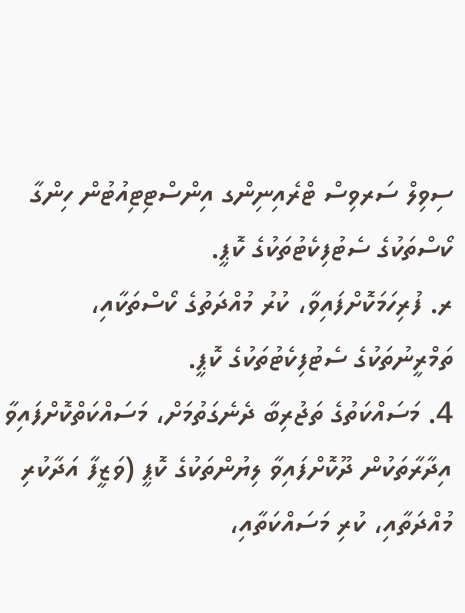ސިވިލް ސަރވިސް ޓްރެއިނިންގ އިންސްޓިޓިއުޓުން ހިންގާ ކޯސްތަކުގެ ސެޓުފިކެޓުތަކުގެ ކޮޕީ.
ރ. ފުރިހަމަކޮށްފައިވާ، ކުރު މުއްދަތުގެ ކޯސްތަކާއި، ތަމްރީނުތަކުގެ ސެޓުފިކެޓުތަކުގެ ކޮޕީ.
4. މަސައްކަތުގެ ތަޖުރިބާ ދެނެގަތުމަށް، މަސައްކަތްކޮށްފައިވާ އިދާރާތަކުން ދޫކޮށްފައިވާ ލިޔުންތަކުގެ ކޮޕީ (ވަޒީފާ އަދާކުރި މުއްދަތާއި، ކުރި މަސައްކަތާއި،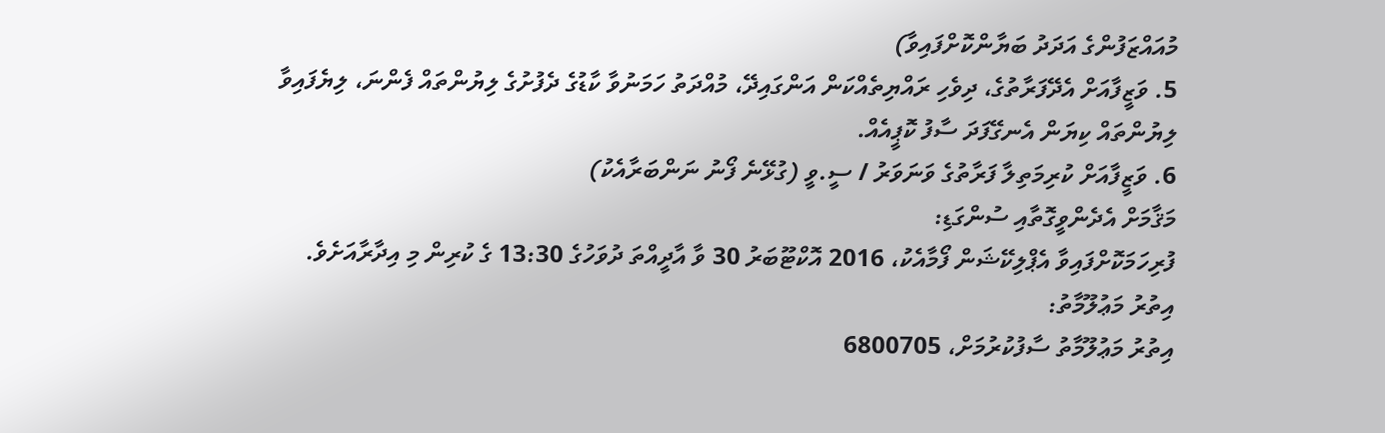މުއައްޒަފުންގެ އަދަދު ބަޔާންކޮށްފައިވާ)
5. ވަޒީފާއަށް އެދޭފަރާތުގެ، ދިވެހި ރައްޔިތެއްކަން އަންގައިދޭ، މުއްދަތު ހަމަނުވާ ކާޑުގެ ދެފުށުގެ ލިޔުންތައް ފެންނަ، ލިޔެފައިވާ ލިޔުންތައް ކިޔަން އެނގޭފަދަ ސާފު ކޮޕީއެއް.
6. ވަޒީފާއަށް ކުރިމަތިލާ ފަރާތުގެ ވަނަވަރު / ސީ.ވީ (ގުޅޭނެ ފޯނު ނަންބަރާއެކު)
މަޤާމަށް އެދެންވީގޮތާއި ސުންގަޑި:
ފުރިހަމަކޮށްފައިވާ އެޕްލިކޭޝަން ފޯމާއެކު، 2016 އޮކްޓޫބަރު 30 ވާ އާދީއްތަ ދުވަހުގެ 13:30 ގެ ކުރިން މި އިދާރާއަށެވެ.
އިތުރު މަޢުލޫމާތު:
އިތުރު މަޢުލޫމާތު ސާފުކުރުމަށް، 6800705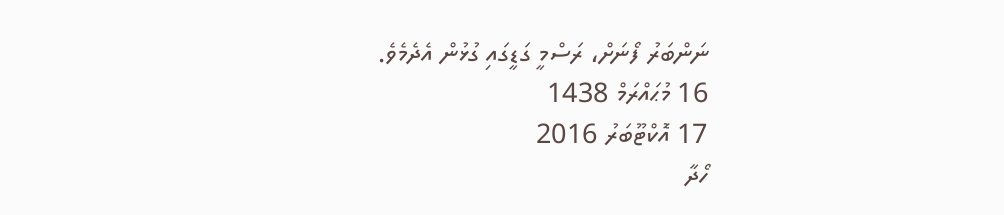ނަންބަރު ފޯނަށް، ރަސްމީ ގަޑީގައި ގުޅުން އެދެމެވެ.
16 މުޙައްރަމް 1438
17 އޮކްޓޫބަރު 2016
ހޯދާ